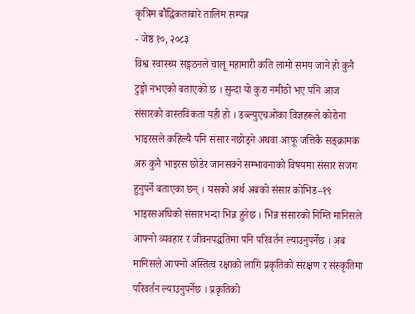कृत्रिम बौद्धिकताबारे तालिम सम्पन्न
- जेष्ठ १०, २०८३
विश्व स्वास्थ्य सङ्गठनले चालू महामारी कति लामो समय जाने हो कुनै टुङ्गो नभएको बताएको छ । सुन्दा यो कुरा नमीठो भए पनि आज संसारको वास्तविकता यही हो । डब्ल्युएचओका विज्ञहरूले कोरोना भाइरसले कहिल्यै पनि संसार नछोड्ने अथवा आफू जत्तिकै सङ्क्रामक अरु कुनै भाइरस छोडेर जानसक्ने सम्भावनाको विषयमा संसार सजग हुनुपर्ने बताएका छन् । यसको अर्थ अबको संसार कोभिड–१९ भाइरसअघिको संसारभन्दा भिन्न हुनेछ । भिन्न संसारको निम्ति मानिसले आफ्नो व्यवहार र जीवनपद्धतिमा पनि परिवर्तन ल्याउनुपर्नेछ । अब मानिसले आफ्नो अस्तित्व रक्षाको लागि प्रकृतिको संरक्षण र संस्कृतिमा परिवर्तन ल्याउनुपर्नेछ । प्रकृतिको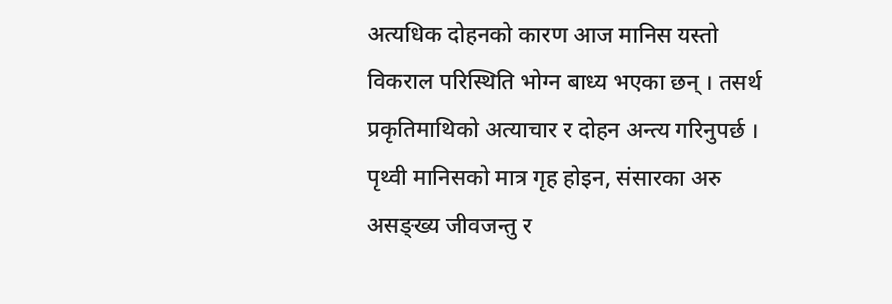अत्यधिक दोहनको कारण आज मानिस यस्तो विकराल परिस्थिति भोग्न बाध्य भएका छन् । तसर्थ प्रकृतिमाथिको अत्याचार र दोहन अन्त्य गरिनुपर्छ । पृथ्वी मानिसको मात्र गृह होइन, संसारका अरु असङ्ख्य जीवजन्तु र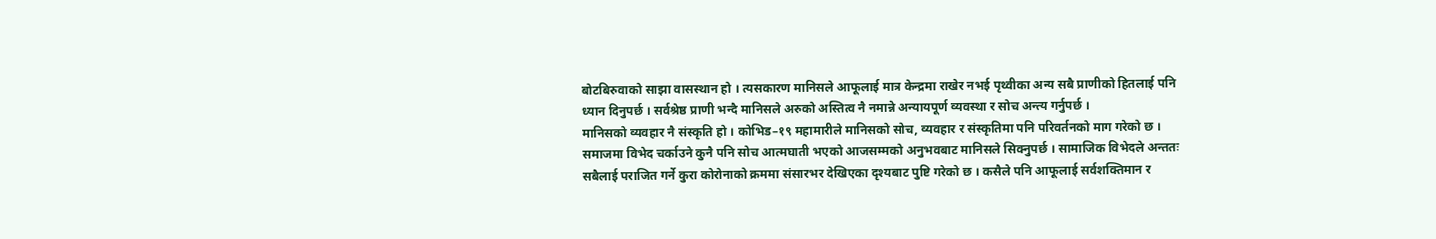बोटबिरुवाको साझा वासस्थान हो । त्यसकारण मानिसले आफूलाई मात्र केन्द्रमा राखेर नभई पृथ्वीका अन्य सबै प्राणीको हितलाई पनि ध्यान दिनुपर्छ । सर्वश्रेष्ठ प्राणी भन्दै मानिसले अरुको अस्तित्व नै नमान्ने अन्यायपूर्ण व्यवस्था र सोच अन्त्य गर्नुपर्छ ।
मानिसको व्यवहार नै संस्कृति हो । कोभिड–१९ महामारीले मानिसको सोच, व्यवहार र संस्कृतिमा पनि परिवर्तनको माग गरेको छ । समाजमा विभेद चर्काउने कुनै पनि सोच आत्मघाती भएको आजसम्मको अनुभवबाट मानिसले सिक्नुपर्छ । सामाजिक विभेदले अन्ततः सबैलाई पराजित गर्ने कुरा कोरोनाको क्रममा संसारभर देखिएका दृश्यबाट पुष्टि गरेको छ । कसैले पनि आफूलाई सर्वशक्तिमान र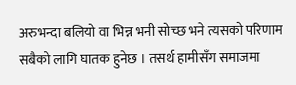अरुभन्दा बलियो वा भिन्न भनी सोच्छ भने त्यसको परिणाम सबैको लागि घातक हुनेछ । तसर्थ हामीसँग समाजमा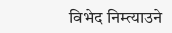विभेद निम्त्याउने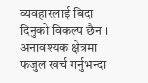व्यवहारलाई बिदा दिनुको विकल्प छैन । अनावश्यक क्षेत्रमा फजुल खर्च गर्नुभन्दा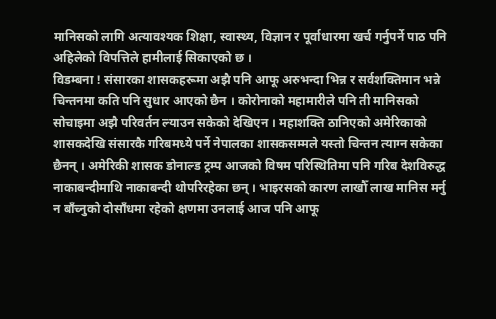मानिसको लागि अत्यावश्यक शिक्षा, स्वास्थ्य, विज्ञान र पूर्वाधारमा खर्च गर्नुपर्ने पाठ पनि अहिलेको विपत्तिले हामीलाई सिकाएको छ ।
विडम्बना ! संसारका शासकहरूमा अझै पनि आफू अरुभन्दा भिन्न र सर्वशक्तिमान भन्ने चिन्तनमा कति पनि सुधार आएको छैन । कोरोनाको महामारीले पनि ती मानिसको सोचाइमा अझै परिवर्तन ल्याउन सकेको देखिएन । महाशक्ति ठानिएको अमेरिकाको शासकदेखि संसारकै गरिबमध्ये पर्ने नेपालका शासकसम्मले यस्तो चिन्तन त्याग्न सकेका छैनन् । अमेरिकी शासक डोनाल्ड ट्रम्प आजको विषम परिस्थितिमा पनि गरिब देशविरुद्ध नाकाबन्दीमाथि नाकाबन्दी थोपरिरहेका छन् । भाइरसको कारण लाखौँ लाख मानिस मर्नु न बाँच्नुको दोसाँधमा रहेको क्षणमा उनलाई आज पनि आफू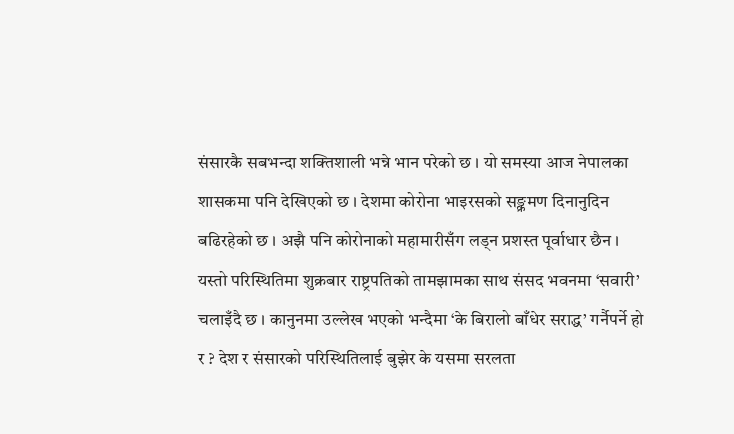संसारकै सबभन्दा शक्तिशाली भन्ने भान परेको छ । यो समस्या आज नेपालका शासकमा पनि देखिएको छ । देशमा कोरोना भाइरसको सङ्क्रमण दिनानुदिन बढिरहेको छ । अझै पनि कोरोनाको महामारीसँग लड्न प्रशस्त पूर्वाधार छैन । यस्तो परिस्थितिमा शुक्रबार राष्ट्रपतिको तामझामका साथ संसद भवनमा ‘सवारी’ चलाइँदै छ । कानुनमा उल्लेख भएको भन्दैमा ‘के बिरालो बाँधेर सराद्ध’ गर्नैपर्ने हो र ? देश र संसारको परिस्थितिलाई बुझेर के यसमा सरलता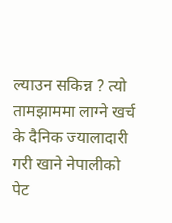ल्याउन सकिन्न ? त्यो तामझाममा लाग्ने खर्च के दैनिक ज्यालादारी गरी खाने नेपालीको पेट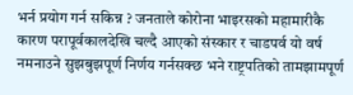भर्न प्रयोग गर्न सकिन्न ? जनताले कोरोना भाइरसको महामारीकै कारण परापूर्वकालदेखि चल्दै आएको संस्कार र चाडपर्व यो वर्ष नमनाउने सुझबुझपूर्ण निर्णय गर्नसक्छ भने राष्ट्रपतिको तामझामपूर्ण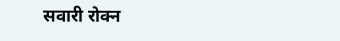सवारी रोक्न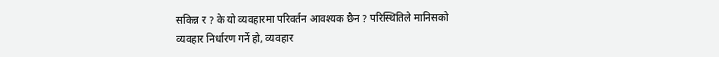सकिन्न र ? के यो व्यवहारमा परिवर्तन आवश्यक छैन ? परिस्थितिले मानिसको व्यवहार निर्धारण गर्ने हो, व्यवहार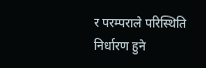र परम्पराले परिस्थिति निर्धारण हुने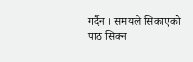गर्दैन । समयले सिकाएको पाठ सिक्न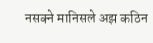नसक्ने मानिसले अझ कठिन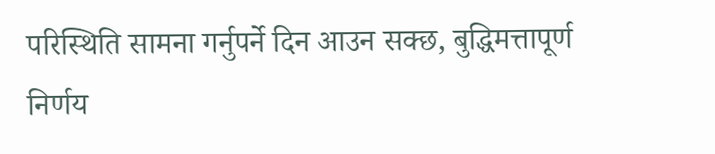परिस्थिति सामना गर्नुपर्ने दिन आउन सक्छ, बुद्धिमत्तापूर्ण निर्णय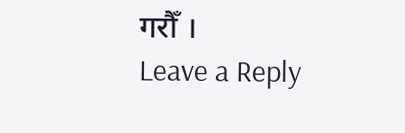गरौँ ।
Leave a Reply